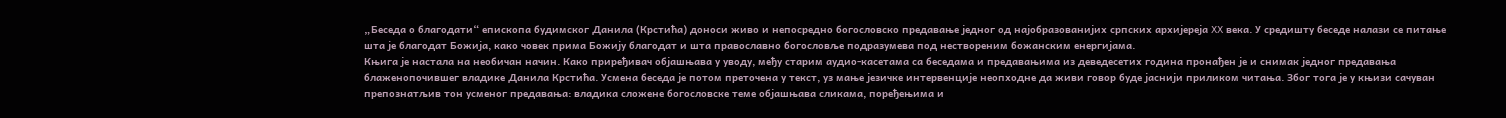„Беседа о благодати“ епископа будимског Данила (Крстића) доноси живо и непосредно богословско предавање једног од најобразованијих српских архијереја XX века. У средишту беседе налази се питање шта је благодат Божија, како човек прима Божију благодат и шта православно богословље подразумева под нествореним божанским енергијама.
Књига је настала на необичан начин. Како приређивач објашњава у уводу, међу старим аудио-касетама са беседама и предавањима из деведесетих година пронађен је и снимак једног предавања блаженопочившег владике Данила Крстића. Усмена беседа је потом преточена у текст, уз мање језичке интервенције неопходне да живи говор буде јаснији приликом читања. Због тога је у књизи сачуван препознатљив тон усменог предавања: владика сложене богословске теме објашњава сликама, поређењима и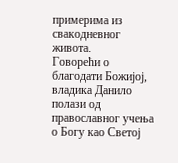примерима из свакодневног живота.
Говорећи о благодати Божијој, владика Данило полази од православног учења о Богу као Светој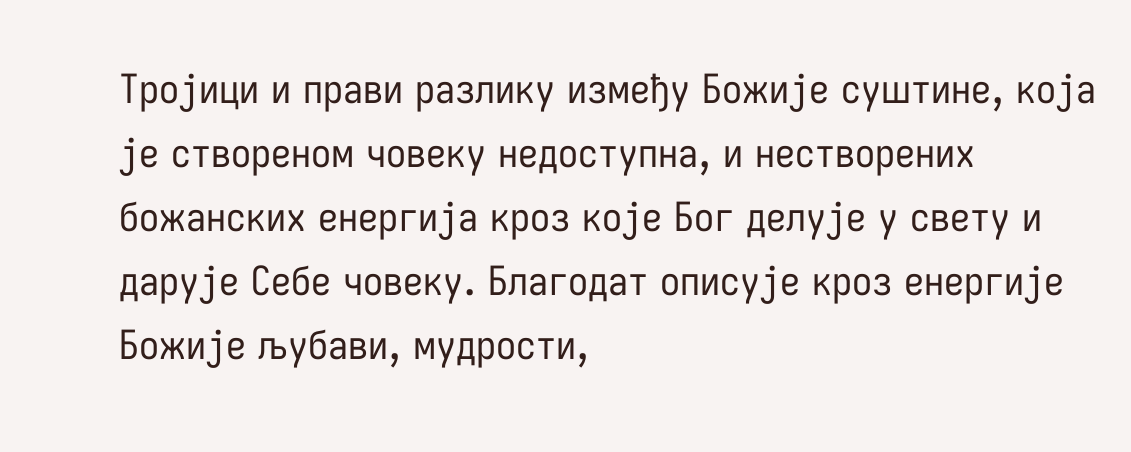Тројици и прави разлику између Божије суштине, која је створеном човеку недоступна, и нестворених божанских енергија кроз које Бог делује у свету и дарује Себе човеку. Благодат описује кроз енергије Божије љубави, мудрости,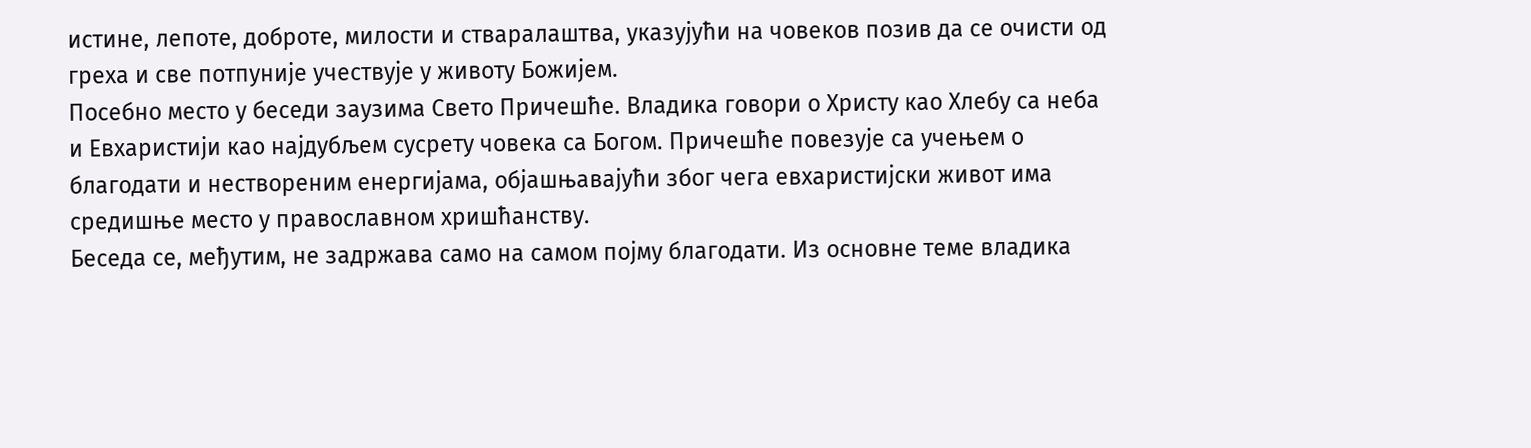истине, лепоте, доброте, милости и стваралаштва, указујући на човеков позив да се очисти од греха и све потпуније учествује у животу Божијем.
Посебно место у беседи заузима Свето Причешће. Владика говори о Христу као Хлебу са неба и Евхаристији као најдубљем сусрету човека са Богом. Причешће повезује са учењем о благодати и нествореним енергијама, објашњавајући због чега евхаристијски живот има средишње место у православном хришћанству.
Беседа се, међутим, не задржава само на самом појму благодати. Из основне теме владика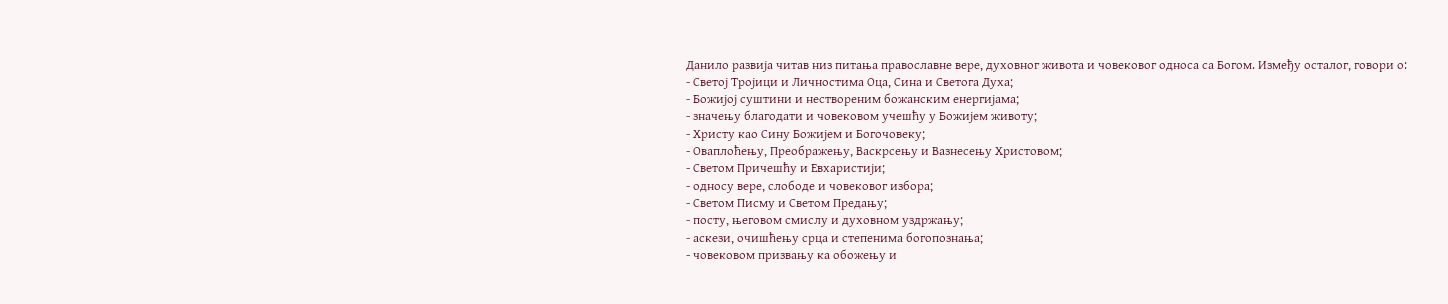Данило развија читав низ питања православне вере, духовног живота и човековог односа са Богом. Између осталог, говори о:
- Светој Тројици и Личностима Оца, Сина и Светога Духа;
- Божијој суштини и нествореним божанским енергијама;
- значењу благодати и човековом учешћу у Божијем животу;
- Христу као Сину Божијем и Богочовеку;
- Оваплоћењу, Преображењу, Васкрсењу и Вазнесењу Христовом;
- Светом Причешћу и Евхаристији;
- односу вере, слободе и човековог избора;
- Светом Писму и Светом Предању;
- посту, његовом смислу и духовном уздржању;
- аскези, очишћењу срца и степенима богопознања;
- човековом призвању ка обожењу и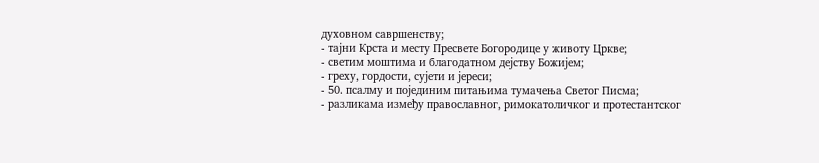духовном савршенству;
- тајни Крста и месту Пресвете Богородице у животу Цркве;
- светим моштима и благодатном дејству Божијем;
- греху, гордости, сујети и јереси;
- 50. псалму и појединим питањима тумачења Светог Писма;
- разликама између православног, римокатоличког и протестантског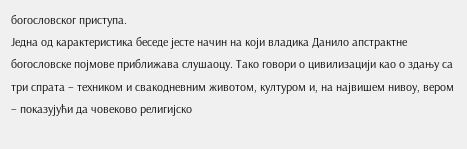богословског приступа.
Једна од карактеристика беседе јесте начин на који владика Данило апстрактне богословске појмове приближава слушаоцу. Тако говори о цивилизацији као о здању са три спрата – техником и свакодневним животом, културом и, на највишем нивоу, вером – показујући да човеково религијско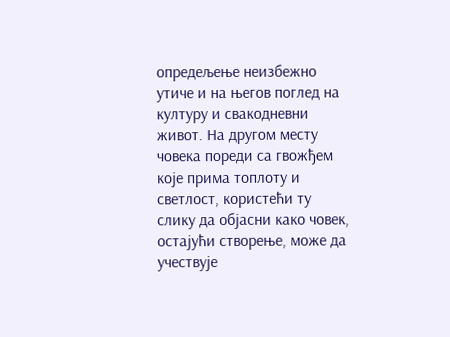опредељење неизбежно утиче и на његов поглед на културу и свакодневни живот. На другом месту човека пореди са гвожђем које прима топлоту и светлост, користећи ту слику да објасни како човек, остајући створење, може да учествује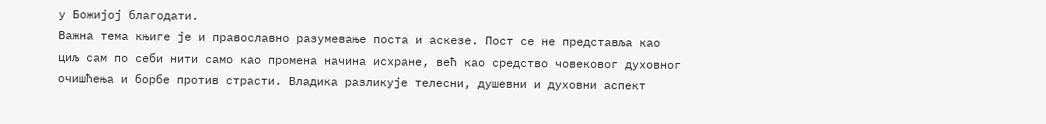у Божијој благодати.
Важна тема књиге је и православно разумевање поста и аскезе. Пост се не представља као циљ сам по себи нити само као промена начина исхране, већ као средство човековог духовног очишћења и борбе против страсти. Владика разликује телесни, душевни и духовни аспект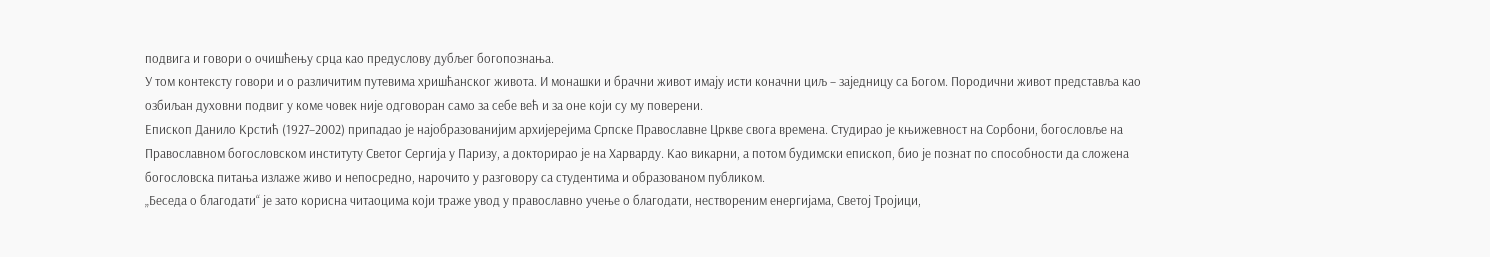подвига и говори о очишћењу срца као предуслову дубљег богопознања.
У том контексту говори и о различитим путевима хришћанског живота. И монашки и брачни живот имају исти коначни циљ – заједницу са Богом. Породични живот представља као озбиљан духовни подвиг у коме човек није одговоран само за себе већ и за оне који су му поверени.
Епископ Данило Крстић (1927–2002) припадао је најобразованијим архијерејима Српске Православне Цркве свога времена. Студирао је књижевност на Сорбони, богословље на Православном богословском институту Светог Сергија у Паризу, а докторирао је на Харварду. Као викарни, а потом будимски епископ, био је познат по способности да сложена богословска питања излаже живо и непосредно, нарочито у разговору са студентима и образованом публиком.
„Беседа о благодати“ је зато корисна читаоцима који траже увод у православно учење о благодати, нествореним енергијама, Светој Тројици,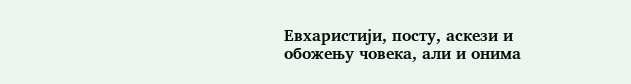Евхаристији, посту, аскези и обожењу човека, али и онима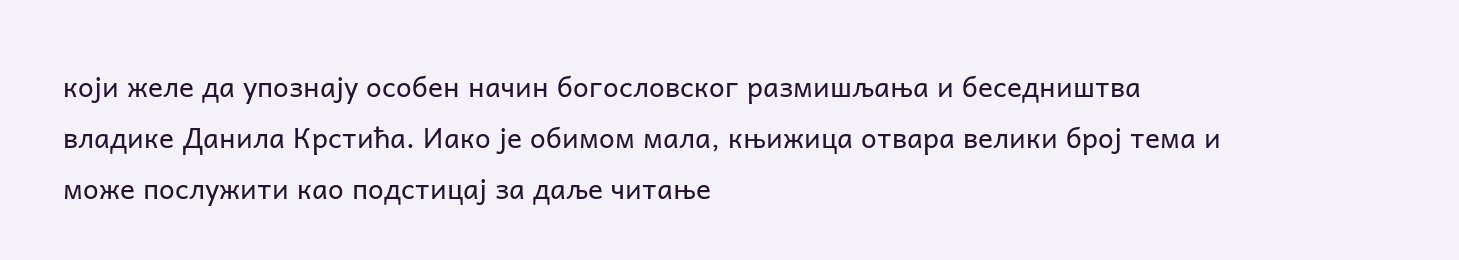који желе да упознају особен начин богословског размишљања и беседништва владике Данила Крстића. Иако је обимом мала, књижица отвара велики број тема и може послужити као подстицај за даље читање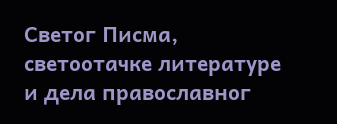Светог Писма, светоотачке литературе и дела православног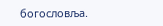богословља.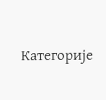Категорије